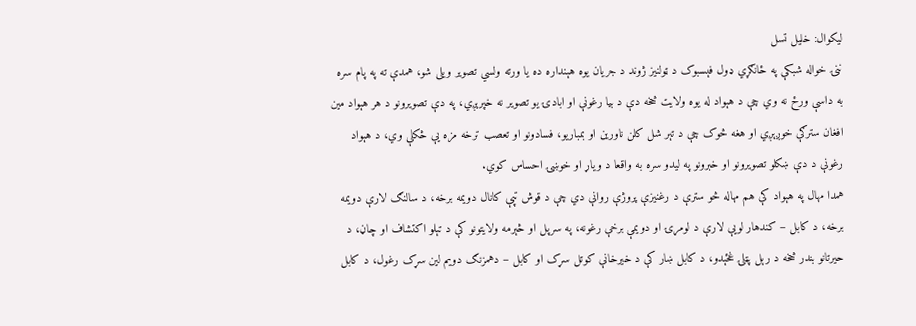لیکوال: خلیل تسل
ننۍ خواله شبکې په ځانګړي ډول فېسبوک د ټولنیز ژوند د جریان یوه هېنداره ده یا ورته ولسي تصویر ویلی شو، همدې ته په پام سره به داسې ورځ نه وي چې د هېواد له یوه ولایت څخه دې د بیا رغونې او ابادۍ یو تصویر نه خپرېږي، په دې تصویرونو د هر هېواد مین افغان سترګې خوږېږي او هغه څوک چې د تېر شل کلن ناورین او بمباریو، فسادونو او تعصب ترخه مزه یې څکلې وي، د هېواد رغونې د دې ښکلو تصویرونو او خبرونو په لیدو سره به واقعا د ویاړ او خوښۍ احساس کوي.
همدا مهال په هېواد کې هم مهاله څو سترې د رغنیزې پروژې روانې دي چې د قوش تپې کانال دویمه برخه، د سالنګ لارې دویمه برخه، د کابل – کندهار لویې لارې د لومړۍ او دویمې برخې رغونه، په سرپل او څېرمه ولایتونو کې د تېلو اکتشاف او چاڼ، د حیرتانو بندر څخه د رېل پټلۍ غځېدو، د کابل ښار کې د خیرخانې کوتل سړک او کابل – دهمزنګ دویم لین سړک رغول، د کابل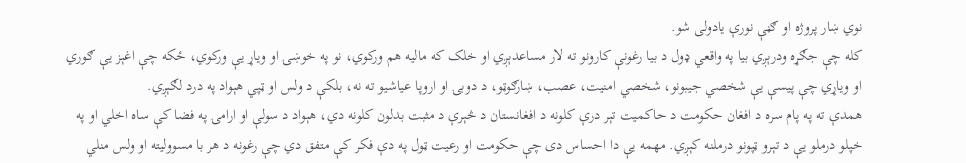نوي ښار پروژه او ګڼې نورې یادولی شو.
کله چې جګړه ودرېږي بیا په واقعي ډول د بیا رغونې کارونو ته لار مساعدېږي او خلک که مالیه هم ورکوي، نو په خوښۍ او ویاړ یې ورکوي، ځکه چې اغېز یې ګوري او ویاړي چې پیسې یې شخصي جیبونو، شخصي امنیت، عصب، ښارګوټو، د دوبۍ او اروپا عیاشیو ته نه، بلکې د ولس او ټپي هېواد په درد لګېږي.
همدې ته په پام سره د افغان حکومت د حاکمیت تېر درې کلونه د افغانستان د څېرې د مثبت بدلون کلونه دي، هېواد د سولې او ارامۍ په فضا کې ساه اخلي او په خپلو درملو یې د تېرو ټپونو درملنه کېږي. مهمه یې دا احساس دی چې حکومت او رعیت ټول په دې فکر کې متفق دي چې رغونه د هر با مسوولیته او ولس منلي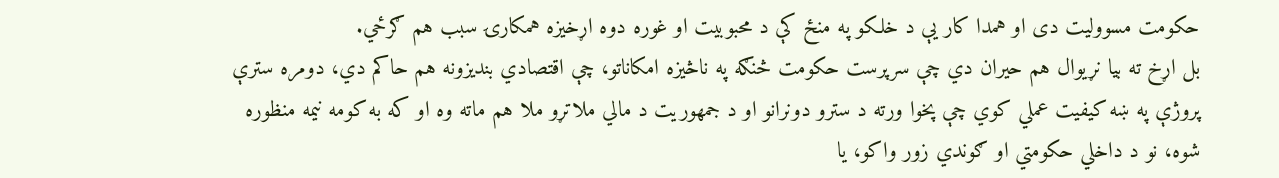حکومت مسوولیت دی او همدا کار یې د خلکو په منځ کې د محبوبیت او غوره دوه اړخیزه همکارۍ سبب هم ګرځي.
بل اړخ ته بیا نړیوال هم حیران دي چې سرپرست حکومت څنګه په ناڅيزه امکاناتو، چې اقتصادي بندیزونه هم حاکم دي، دومره سترې پروژې په ښه کیفیت عملي کوي چې پخوا ورته د سترو دونرانو او د جمهوریت د مالي ملاتړو ملا هم ماته وه او که به کومه نیمه منظوره شوه، نو د داخلي حکومتي او ګوندي زور واکو، یا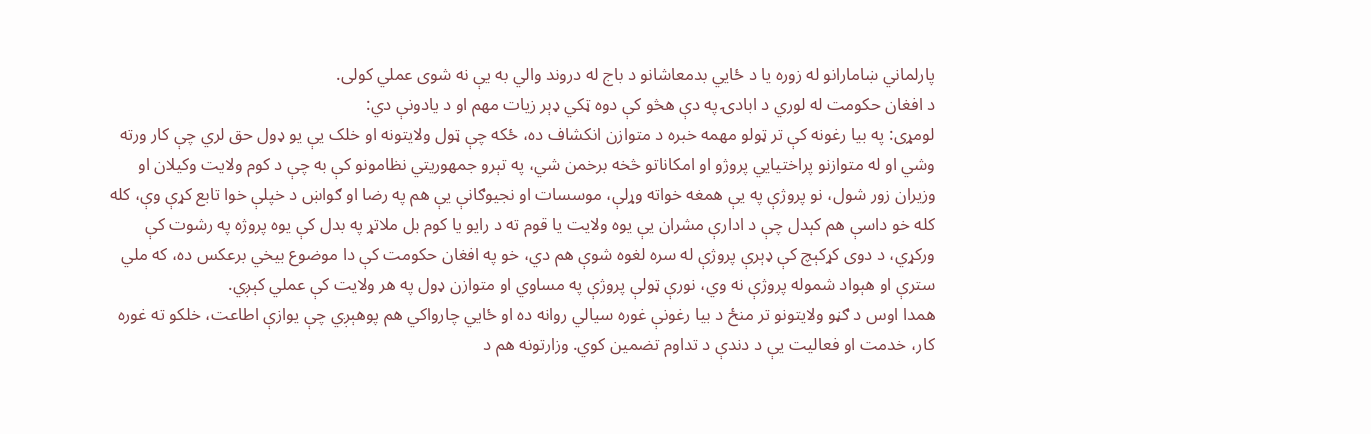پارلماني ښامارانو له زوره یا د ځايي بدمعاشانو د باج له دروند والي به یې نه شوی عملي کولی.
د افغان حکومت له لوري د ابادۍ په دې هڅو کې دوه ټکي ډېر زیات مهم او د یادونې دي:
لومړی: په بیا رغونه کې تر ټولو مهمه خبره د متوازن انکشاف ده، ځکه چې ټول ولایتونه او خلک یې یو ډول حق لري چې کار ورته وشي او له متوازنو پراختیايي پروژو او امکاناتو څخه برخمن شي، په تېرو جمهوریتي نظامونو کې به چې د کوم ولایت وکیلان او وزیران زور شول، نو پروژې په یې همغه خواته وړلې، موسسات او نجیوګانې یې هم په رضا او ګواښ د خپلې خوا تابع کړې وې، کله کله خو داسې هم کېدل چې د ادارې مشران یې یوه ولایت یا قوم ته د رایو یا کوم بل ملاتړ په بدل کې یوه پروژه په رشوت کې ورکړي، د دوی کړکېچ کې ډېرې پروژې له سره لغوه شوې هم دي، خو په افغان حکومت کې دا موضوع بیخي برعکس ده، که ملي سترې او هېواد شموله پروژې نه وي، نورې ټولې پروژې په مساوي او متوازن ډول په هر ولایت کې عملي کېږي.
همدا اوس د ګڼو ولایتونو تر منځ د بیا رغونې غوره سیالي روانه ده او ځايي چارواکي هم پوهېږي چې یوازې اطاعت، خلکو ته غوره کار، خدمت او فعالیت یې د دندې د تداوم تضمین کوي. وزارتونه هم د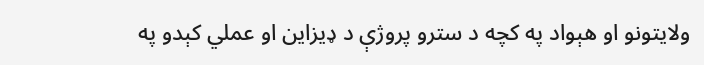ولایتونو او هېواد په کچه د سترو پروژې د ډیزاین او عملي کېدو په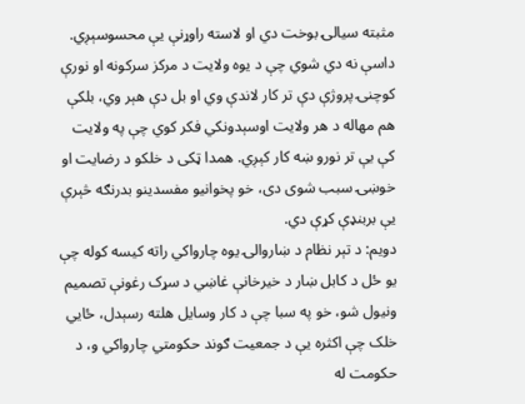مثبته سیالۍ بوخت دي او لاسته راوړنې یې محسوسېږي. داسې نه دي شوي چې د یوه ولایت د مرکز سرکونه او نورې کوچنۍ پروژې دې تر کار لاندې وي او بل دې هېر وي، بلکې هم مهاله د هر ولایت اوسېدونکي فکر کوي چې په ولایت کې یې تر نورو ښه کار کېږي. همدا ټکی د خلکو د رضایت او خوښۍ سبب شوی دی، خو پخوانیو مفسدینو بدرنګه څېرې یې بربنډې کړې دي.
دویم: د تېر نظام د ښاروالۍ یوه چارواکي راته کیسه کوله چې یو ځل د کابل ښار د خیرخانې غاښي د سړک رغونې تصمیم ونیول شو، خو په سبا چې د کار وسایل هلته رسېدل، ځايي خلک چې اکثره یې د جمعیت ګوند حکومتي چارواکي و، د حکومت له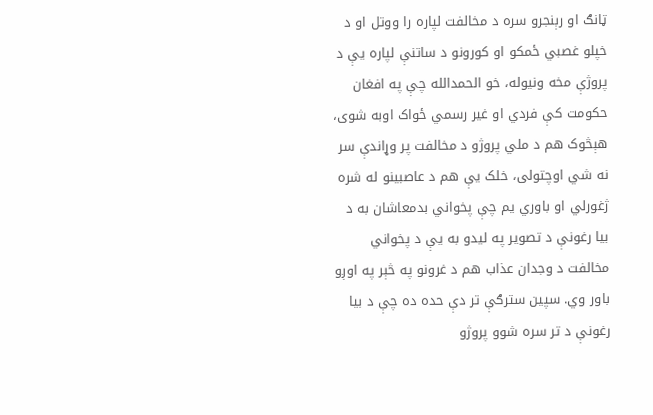ټانګ او رېنجرو سره د مخالفت لپاره را ووتل او د خپلو غصبي ځمکو او کورونو د ساتنې لپاره یې د پروژې مخه ونیوله، خو الحمدالله چې په افغان حکومت کې فردي او غیر رسمي ځواک اوبه شوی، هېڅوک هم د ملي پروژو د مخالفت پر وړاندې سر نه شي اوچتولی، خلک یې هم د عاصبینو له شره ژغورلي او باوري یم چې پخواني بدمعاشان به د بیا رغونې د تصویر په لیدو به یې د پخواني مخالفت د وجدان عذاب هم د غرونو په څېر په اوږو باور وي. سپین سترګې تر دې حده ده چې د بیا رغونې د تر سره شوو پروژو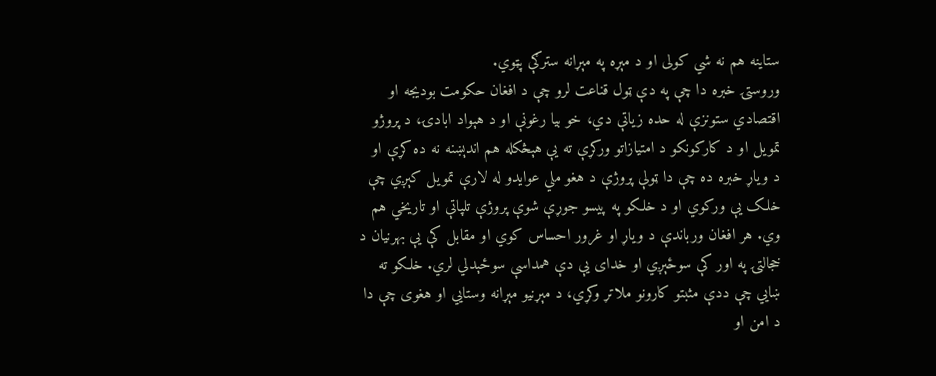ستاینه هم نه شي کولی او د مېړه په مېړانه سترګې پټوي.
وروستۍ خبره دا چې په دې ټول قناعت لرو چې د افغان حکومت بودیجه او اقتصادي ستونزې له حده زیاتې دي، خو بیا رغونې او د هېواد ابادۍ، د پروژو تمویل او د کارکونکو د امتیازاتو ورکړې ته یې هېڅکله هم اندېښنه نه ده کړې او د ویاړ خبره ده چې دا ټولې پروژې د هغو ملي عوایدو له لارې تمویل کېږي چې خلک یې ورکوي او د خلکو په پيسو جوړې شوې پروژې تلپاتې او تاریخي هم وي. هر افغان ورباندې د ویاړ او غرور احساس کوي او مقابل کې یې بهرنیان د خجالتۍ په اور کې سوځېږي او خدای یې دې همداسې سوځېدلي لري. خلکو ته ښايي چې ددې مثبتو کارونو ملاتړ وکړي، د مېړنیو مېړانه وستايي او هغوی چې دا د امن او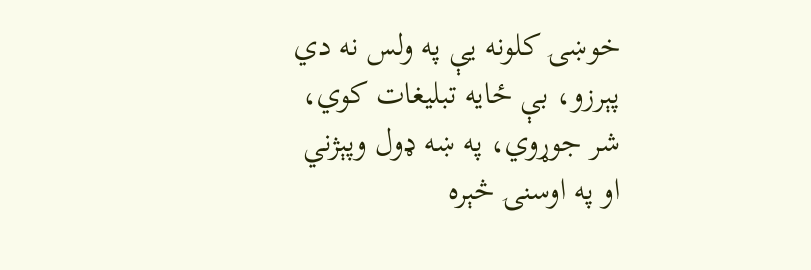خوښۍ کلونه یې په ولس نه دي پېرزو، بې ځایه تبلیغات کوي، شر جوړوي، په ښه ډول وپېژني او په اوسنۍ څېره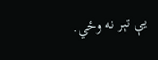یې تېر نه وځي.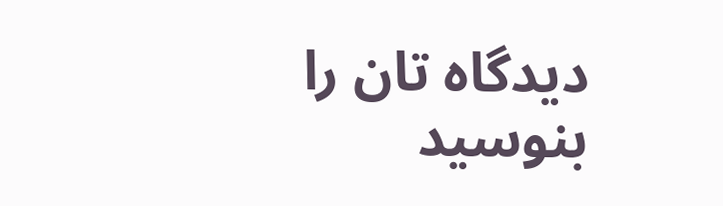دیدگاه تان را بنوسید